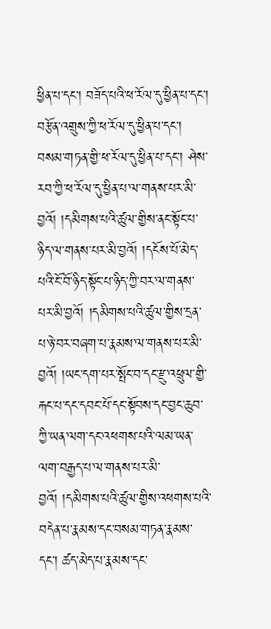ཕྱིན་པ་དང་། བཟོད་པའི་ཕ་རོལ་དུ་ཕྱིན་པ་དང་། བརྩོན་འགྲུས་ཀྱི་ཕ་རོལ་དུ་ཕྱིན་པ་དང་། བསམ་གཏན་གྱི་ཕ་རོལ་དུ་ཕྱིན་པ་དང་། ཤེས་རབ་ཀྱི་ཕ་རོལ་དུ་ཕྱིན་པ་ལ་གནས་པར་མི་བྱའོ། །དམིགས་པའི་ཚུལ་གྱིས་ནང་སྟོང་པ་ཉིད་ལ་གནས་པར་མི་བྱའོ། །དངོས་པོ་མེད་པའི་ངོ་བོ་ཉིད་སྟོང་པ་ཉིད་ཀྱི་བར་ལ་གནས་པར་མི་བྱའོ། །དམིགས་པའི་ཚུལ་གྱིས་དྲན་པ་ཉེ་བར་བཞག་པ་རྣམས་ལ་གནས་པར་མི་བྱའོ། །ཡང་དག་པར་སྤོང་བ་དང་རྫུ་འཕྲུལ་གྱི་རྐང་པ་དང་དབང་པོ་དང་སྟོབས་དང་བྱང་ཆུབ་ཀྱི་ཡན་ལག་དང་འཕགས་པའི་ལམ་ཡན་ལག་བརྒྱད་པ་ལ་གནས་པར་མི་བྱའོ། །དམིགས་པའི་ཚུལ་གྱིས་འཕགས་པའི་བདེན་པ་རྣམས་དང་བསམ་གཏན་རྣམས་དང་། ཚད་མེད་པ་རྣམས་དང་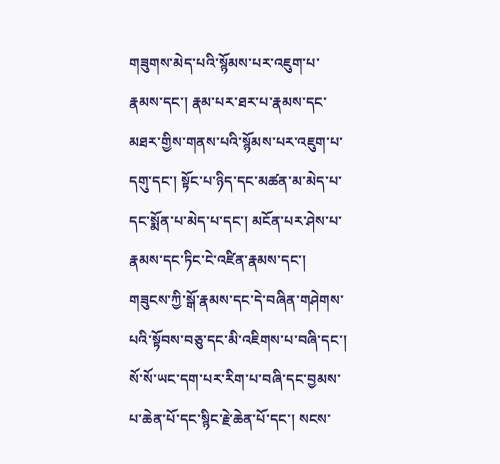གཟུགས་མེད་པའི་སྙོམས་པར་འཇུག་པ་རྣམས་དང་། རྣམ་པར་ཐར་པ་རྣམས་དང་མཐར་གྱིས་གནས་པའི་སྙོམས་པར་འཇུག་པ་དགུ་དང་། སྟོང་པ་ཉིད་དང་མཚན་མ་མེད་པ་དང་སྨོན་པ་མེད་པ་དང་། མངོན་པར་ཤེས་པ་རྣམས་དང་ཏིང་ངེ་འཛིན་རྣམས་དང་། གཟུངས་ཀྱི་སྒོ་རྣམས་དང་དེ་བཞིན་གཤེགས་པའི་སྟོབས་བཅུ་དང་མི་འཇིགས་པ་བཞི་དང་། སོ་སོ་ཡང་དག་པར་རིག་པ་བཞི་དང་བྱམས་པ་ཆེན་པོ་དང་སྙིང་རྗེ་ཆེན་པོ་དང་། སངས་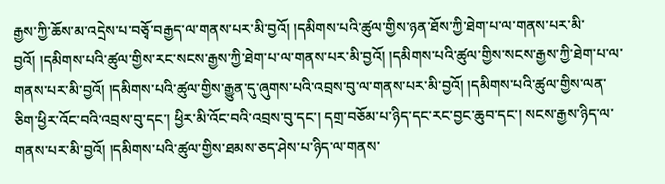རྒྱས་ཀྱི་ཆོས་མ་འདྲེས་པ་བཅྭོ་བརྒྱད་ལ་གནས་པར་མི་བྱའོ། །དམིགས་པའི་ཚུལ་གྱིས་ཉན་ཐོས་ཀྱི་ཐེག་པ་ལ་གནས་པར་མི་བྱའོ། །དམིགས་པའི་ཚུལ་གྱིས་རང་སངས་རྒྱས་ཀྱི་ཐེག་པ་ལ་གནས་པར་མི་བྱའོ། །དམིགས་པའི་ཚུལ་གྱིས་སངས་རྒྱས་ཀྱི་ཐེག་པ་ལ་གནས་པར་མི་བྱའོ། །དམིགས་པའི་ཚུལ་གྱིས་རྒྱུན་དུ་ཞུགས་པའི་འབྲས་བུ་ལ་གནས་པར་མི་བྱའོ། །དམིགས་པའི་ཚུལ་གྱིས་ལན་ཅིག་ཕྱིར་འོང་བའི་འབྲས་བུ་དང་། ཕྱིར་མི་འོང་བའི་འབྲས་བུ་དང་། དགྲ་བཅོམ་པ་ཉིད་དང་རང་བྱང་ཆུབ་དང་། སངས་རྒྱས་ཉིད་ལ་གནས་པར་མི་བྱའོ། །དམིགས་པའི་ཚུལ་གྱིས་ཐམས་ཅད་ཤེས་པ་ཉིད་ལ་གནས་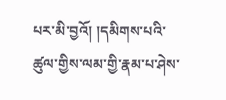པར་མི་བྱའོ། །དམིགས་པའི་ཚུལ་གྱིས་ལམ་གྱི་རྣམ་པ་ཤེས་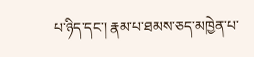པ་ཉིད་དང་། རྣམ་པ་ཐམས་ཅད་མཁྱེན་པ་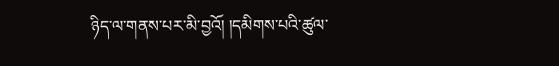ཉིད་ལ་གནས་པར་མི་བྱའོ། །དམིགས་པའི་ཚུལ་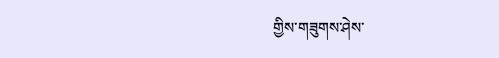གྱིས་གཟུགས་ཤེས་